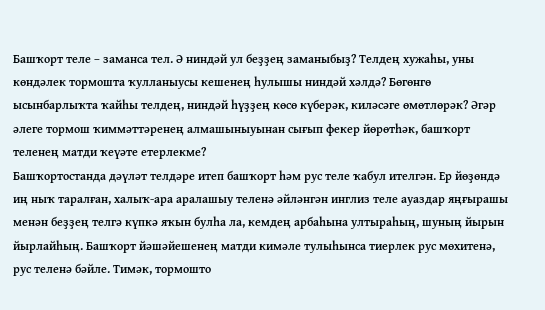Башҡорт теле – заманса тел. Ә ниндәй ул беҙҙең заманыбыҙ? Телдең хужаһы, уны көндәлек тормошта ҡулланыусы кешенең һулышы ниндәй хәлдә? Бөгөнгө ысынбарлыҡта ҡайһы телдең, ниндәй һүҙҙең көсө күберәк, киләсәге өмөтлөрәк? Әгәр әлеге тормош ҡиммәттәренең алмашыныуынан сығып фекер йөрөтһәк, башҡорт теленең матди ҡеүәте етерлекме?
Башҡортостанда дәүләт телдәре итеп башҡорт һәм рус теле ҡабул ителгән. Ер йөҙөндә иң ныҡ таралған, халыҡ-ара аралашыу теленә әйләнгән инглиз теле ауаздар яңғырашы менән беҙҙең телгә күпкә яҡын булһа ла, кемдең арбаһына ултыраһың, шуның йырын йырлайһың. Башҡорт йәшәйешенең матди кимәле тулыһынса тиерлек рус мөхитенә, рус теленә бәйле. Тимәк, тормошто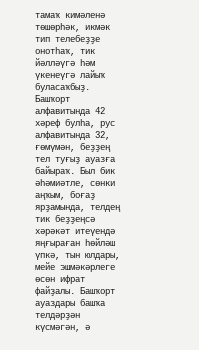тамаҡ кимәленә төшөрһәк, икмәк тип телебеҙҙе онотһаҡ, тик йәлләүгә һәм үкенеүгә лайыҡ буласаҡбыҙ.
Башҡорт алфавитында 42 хәреф булһа, рус алфавитында 32, ғөмүмән, беҙҙең тел туғыҙ ауазға байыраҡ. Был бик әһәмиәтле, сөнки аңҡым, боғаҙ ярҙамында, телдең тик беҙҙеңсә хәрәкәт итеүендә яңғыраған һөйләш үпкә, тын юлдары, мейе эшмәкәрлеге өсөн ифрат файҙалы. Башҡорт ауаздары башҡа телдәрҙән күсмәгән, ә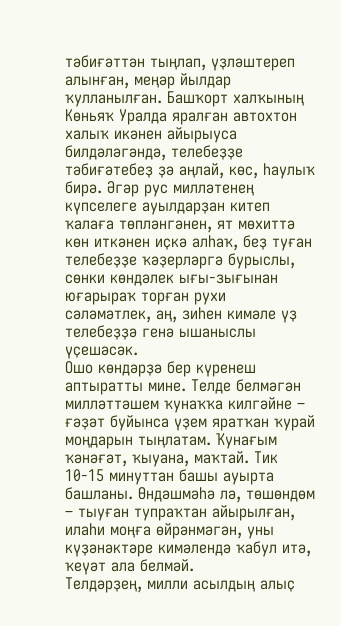тәбиғәттән тыңлап, үҙләштереп алынған, меңәр йылдар ҡулланылған. Башҡорт халҡының Көньяҡ Уралда яралған автохтон халыҡ икәнен айырыуса билдәләгәндә, телебеҙҙе тәбиғәтебеҙ ҙә аңлай, көс, һаулыҡ бирә. Әгәр рус милләтенең күпселеге ауылдарҙан китеп ҡалаға төпләнгәнен, ят мөхиттә көн иткәнен иҫкә алһаҡ, беҙ туған телебеҙҙе ҡәҙерләргә бурыслы, сөнки көндәлек ығы-зығынан юғарыраҡ торған рухи сәләмәтлек, аң, зиһен кимәле үҙ телебеҙҙә генә ышаныслы үҫешәсәк.
Ошо көндәрҙә бер күренеш аптыратты мине. Телде белмәгән милләттәшем ҡунаҡҡа килгәйне – ғәҙәт буйынса үҙем яратҡан ҡурай моңдарын тыңлатам. Ҡунағым ҡәнәғәт, ҡыуана, маҡтай. Тик 10-15 минуттан башы ауырта башланы. Өндәшмәһә лә, төшөндөм – тыуған тупраҡтан айырылған, илаһи моңға өйрәнмәгән, уны күҙәнәктәре кимәлендә ҡабул итә, ҡеүәт ала белмәй.
Телдәрҙең, милли асылдың алыҫ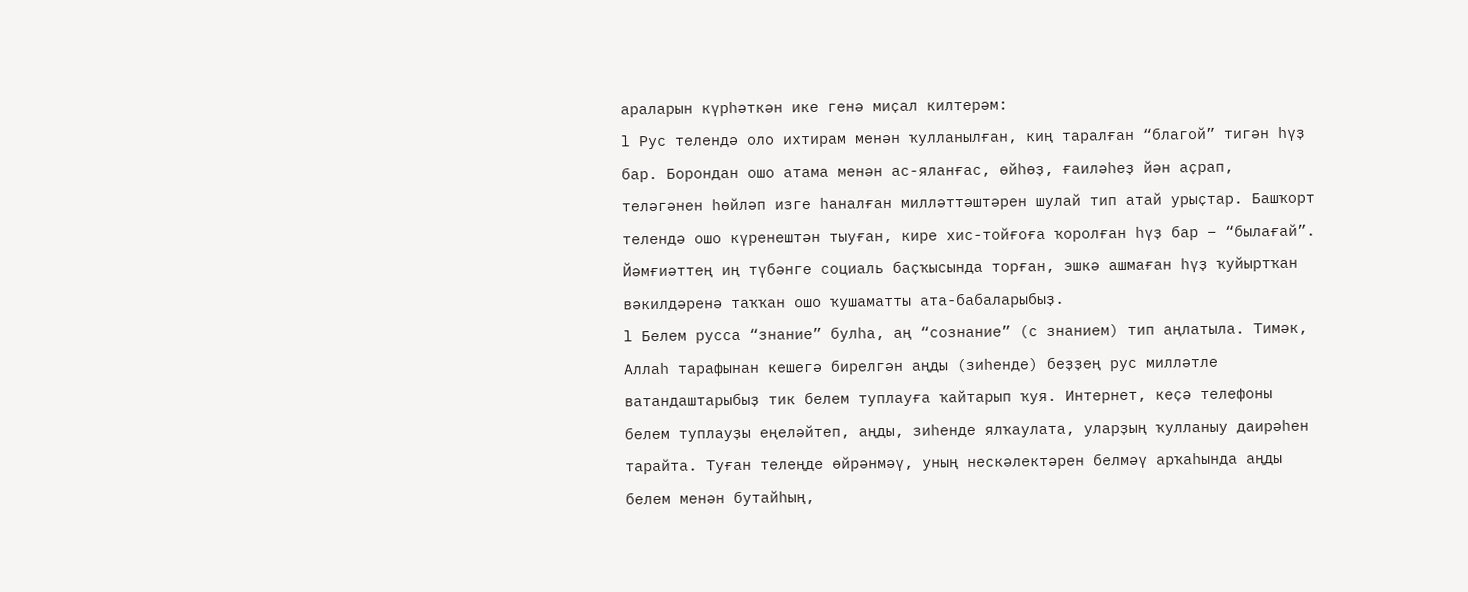араларын күрһәткән ике генә миҫал килтерәм:
l Рус телендә оло ихтирам менән ҡулланылған, киң таралған “благой” тигән һүҙ бар. Борондан ошо атама менән ас-яланғас, өйһөҙ, ғаиләһеҙ йән аҫрап, теләгәнен һөйләп изге һаналған милләттәштәрен шулай тип атай урыҫтар. Башҡорт телендә ошо күренештән тыуған, кире хис-тойғоға ҡоролған һүҙ бар – “былағай”. Йәмғиәттең иң түбәнге социаль баҫҡысында торған, эшкә ашмаған һүҙ ҡуйыртҡан вәкилдәренә таҡҡан ошо ҡушаматты ата-бабаларыбыҙ.
l Белем русса “знание” булһа, аң “сознание” (с знанием) тип аңлатыла. Тимәк, Аллаһ тарафынан кешегә бирелгән аңды (зиһенде) беҙҙең рус милләтле ватандаштарыбыҙ тик белем туплауға ҡайтарып ҡуя. Интернет, кеҫә телефоны белем туплауҙы еңеләйтеп, аңды, зиһенде ялҡаулата, уларҙың ҡулланыу даирәһен тарайта. Туған телеңде өйрәнмәү, уның нескәлектәрен белмәү арҡаһында аңды белем менән бутайһың,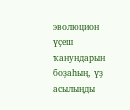эволюцион үҫеш ҡанундарын боҙаһың, үҙ асылыңды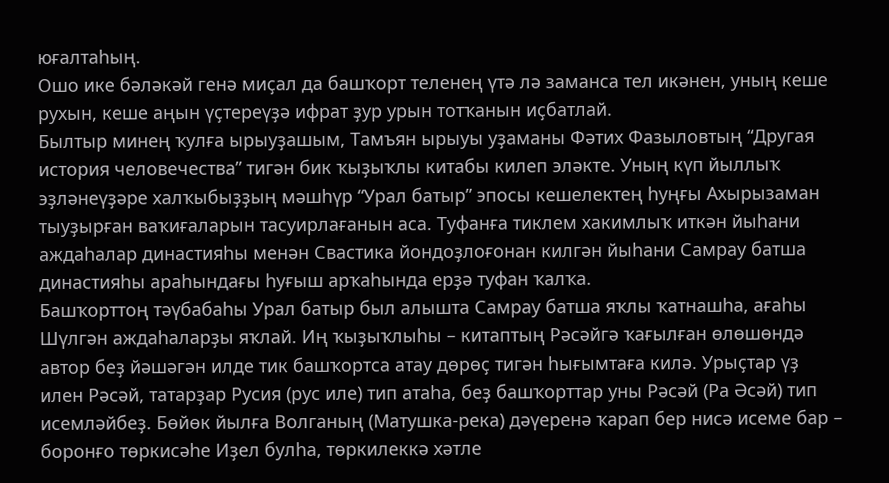юғалтаһың.
Ошо ике бәләкәй генә миҫал да башҡорт теленең үтә лә заманса тел икәнен, уның кеше рухын, кеше аңын үҫтереүҙә ифрат ҙур урын тотҡанын иҫбатлай.
Былтыр минең ҡулға ырыуҙашым, Тамъян ырыуы уҙаманы Фәтих Фазыловтың “Другая история человечества” тигән бик ҡыҙыҡлы китабы килеп эләкте. Уның күп йыллыҡ эҙләнеүҙәре халҡыбыҙҙың мәшһүр “Урал батыр” эпосы кешелектең һуңғы Ахырызаман тыуҙырған ваҡиғаларын тасуирлағанын аса. Туфанға тиклем хакимлыҡ иткән йыһани аждаһалар династияһы менән Свастика йондоҙлоғонан килгән йыһани Самрау батша династияһы араһындағы һуғыш арҡаһында ерҙә туфан ҡалҡа.
Башҡорттоң тәүбабаһы Урал батыр был алышта Самрау батша яҡлы ҡатнашһа, ағаһы Шүлгән аждаһаларҙы яҡлай. Иң ҡыҙыҡлыһы – китаптың Рәсәйгә ҡағылған өлөшөндә автор беҙ йәшәгән илде тик башҡортса атау дөрөҫ тигән һығымтаға килә. Урыҫтар үҙ илен Рәсәй, татарҙар Русия (рус иле) тип атаһа, беҙ башҡорттар уны Рәсәй (Ра Әсәй) тип исемләйбеҙ. Бөйөк йылға Волганың (Матушка-река) дәүеренә ҡарап бер нисә исеме бар – боронғо төркисәһе Иҙел булһа, төркилеккә хәтле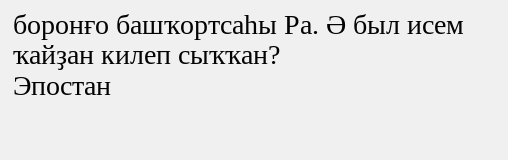боронғо башҡортсаһы Ра. Ә был исем ҡайҙан килеп сыҡҡан?
Эпостан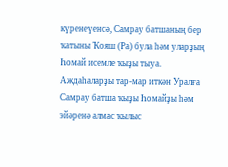күренеүенсә, Самрау батшаның бер ҡатыны Ҡояш (Ра) була һәм уларҙың Һомай исемле ҡыҙы тыуа. Аждаһаларҙы тар-мар иткән Уралға Самрау батша ҡыҙы Һомайҙы һәм эйәренә алмас ҡылыс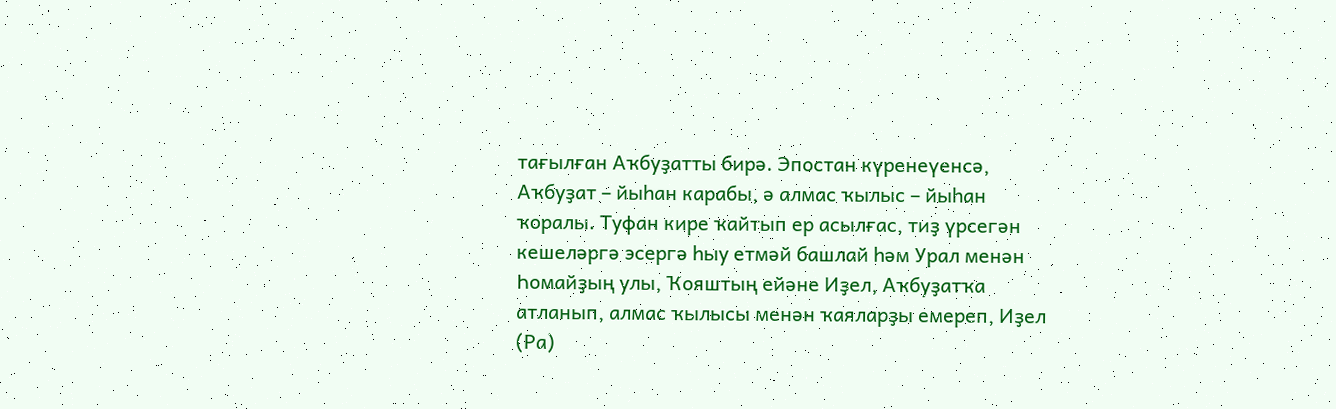тағылған Аҡбуҙатты бирә. Эпостан күренеүенсә, Аҡбуҙат – йыһан карабы, ә алмас ҡылыс – йыһан ҡоралы. Туфан кире ҡайтып ер асылғас, тиҙ үрсегән кешеләргә эсергә һыу етмәй башлай һәм Урал менән Һомайҙың улы, Ҡояштың ейәне Иҙел, Аҡбуҙатҡа атланып, алмас ҡылысы менән ҡаяларҙы емереп, Иҙел (Ра)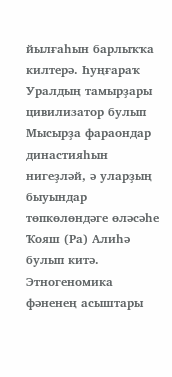йылғаһын барлыҡҡа килтерә. Һуңғараҡ Уралдың тамырҙары цивилизатор булып Мысырҙа фараондар династияһын нигеҙләй, ә уларҙың быуындар төпкөлөндәге өләсәһе Ҡояш (Ра) Алиһә булып китә. Этногеномика фәненең асыштары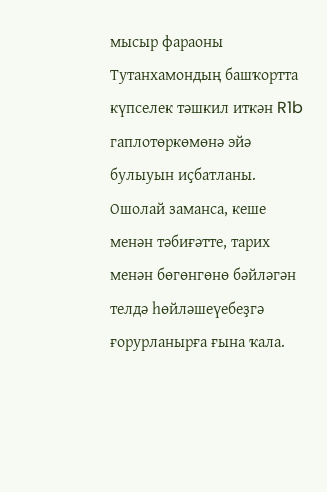мысыр фараоны Тутанхамондың башҡортта күпселек тәшкил иткән R1b гаплотөркөмөнә эйә булыуын иҫбатланы.
Ошолай заманса, кеше менән тәбиғәтте, тарих менән бөгөнгөнө бәйләгән телдә һөйләшеүебеҙгә ғорурланырға ғына ҡала.